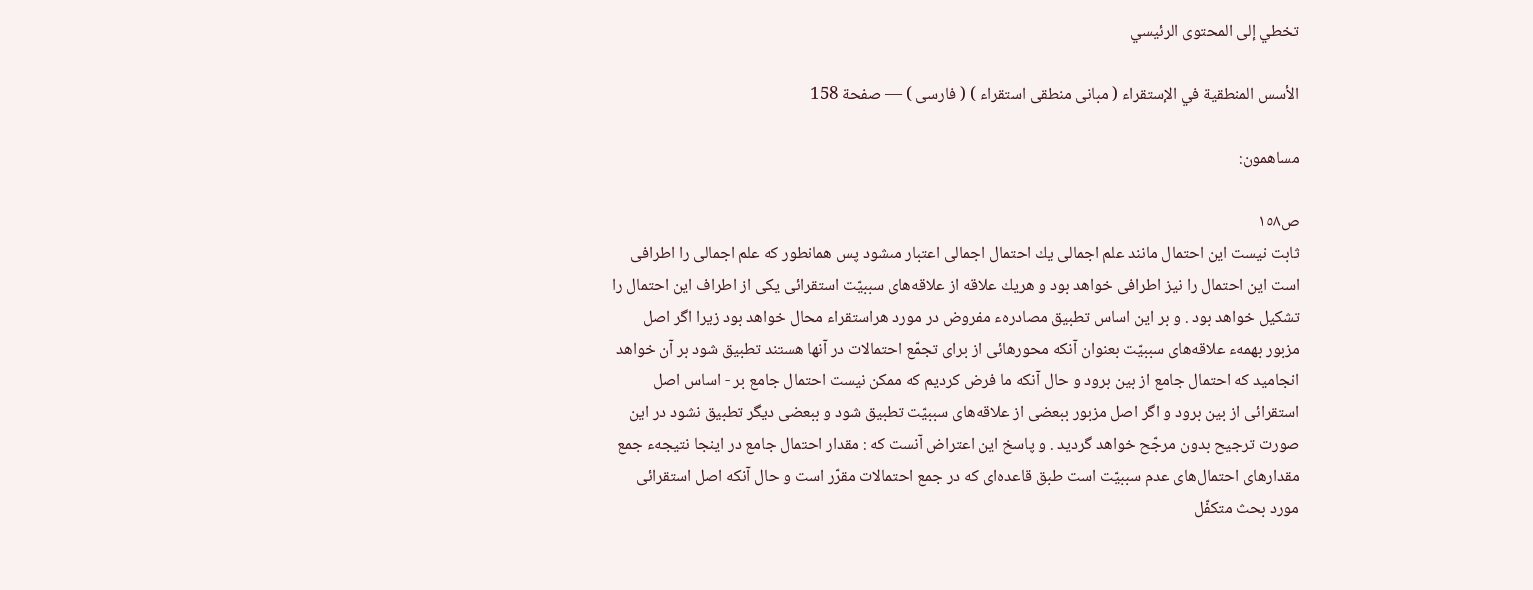تخطي إلى المحتوى الرئيسي

الأسس المنطقية في الإستقراء ( مبانى منطقى استقراء ) ( فارسى ) — صفحة 158

مساهمون:

ص١٥٨
ثابت نيست اين احتمال مانند علم اجمالى يك احتمال اجمالى اعتبار مىشود پس همانطور كه علم اجمالى را اطرافى است اين احتمال را نيز اطرافى خواهد بود و هريك علاقه از علاقه‌هاى سببيّت استقرائى يكى از اطراف اين احتمال را تشكيل خواهد بود . و بر اين اساس تطبيق مصادرهء مفروض در مورد هراستقراء محال خواهد بود زيرا اگر اصل مزبور بهمهء علاقه‌هاى سببيّت بعنوان آنكه محورهائى از براى تجمّع احتمالات در آنها هستند تطبيق شود بر آن خواهد انجاميد كه احتمال جامع از بين برود و حال آنكه ما فرض كرديم كه ممكن نيست احتمال جامع بر - اساس اصل استقرائى از بين برود و اگر اصل مزبور ببعضى از علاقه‌هاى سببيّت تطبيق شود و ببعضى ديگر تطبيق نشود در اين صورت ترجيح بدون مرجّح خواهد گرديد . و پاسخ اين اعتراض آنست كه : مقدار احتمال جامع در اينجا نتيجهء جمع مقدارهاى احتمال‌هاى عدم سببيّت است طبق قاعده‌اى كه در جمع احتمالات مقرّر است و حال آنكه اصل استقرائى مورد بحث متكفّل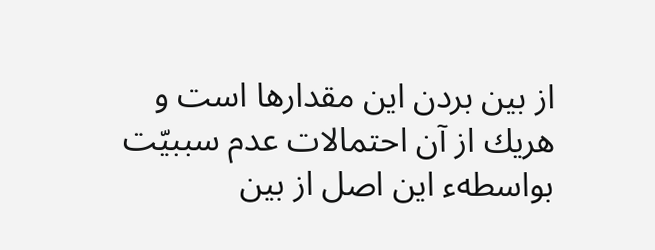از بين بردن اين مقدارها است و هريك از آن احتمالات عدم سببيّت بواسطهء اين اصل از بين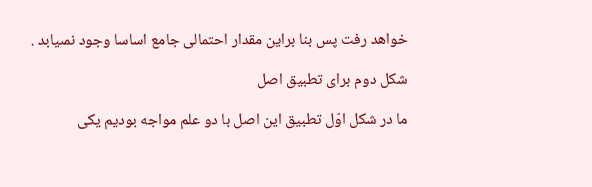خواهد رفت پس بنا براين مقدار احتمالى جامع اساسا وجود نمىيابد .

شكل دوم براى تطبيق اصل

ما در شكل اوّل تطبيق اين اصل با دو علم مواجه بوديم يكى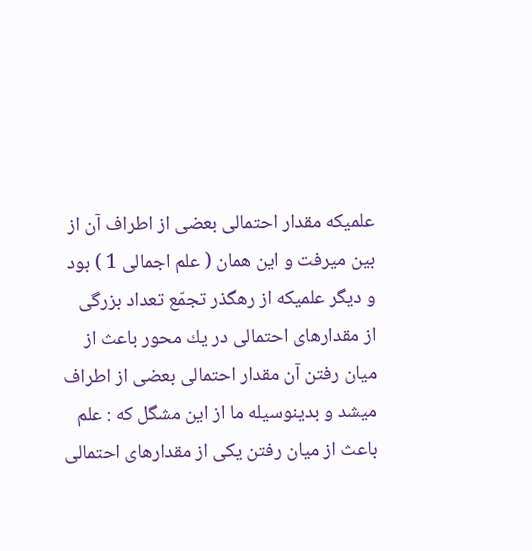علميكه مقدار احتمالى بعضى از اطراف آن از بين ميرفت و اين همان ( علم اجمالى 1 ) بود و ديگر علميكه از رهگذر تجمّع تعداد بزرگى از مقدارهاى احتمالى در يك محور باعث از ميان رفتن آن مقدار احتمالى بعضى از اطراف ميشد و بدينوسيله ما از اين مشگل كه : علم باعث از ميان رفتن يكى از مقدارهاى احتمالى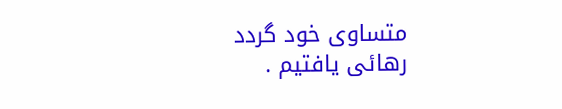متساوى خود گردد رهائى يافتيم .